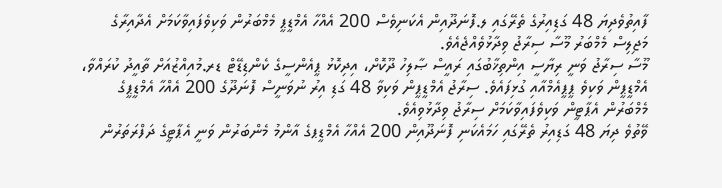ފާއިތުވެދިޔަ 48 ގަޑިއިރުގެ ތެރޭގައި ލ.ފޮނަދޫއިން އެކަނިވެސް 200 އެއްހާ އެމްޑީޕީ މެމްބަރުން ވަކިވެފައިވާކަމަށް އެދާއިރާގެ މަޖިލިސް މެމްބަރު މޫސާ ސިރާޖު ވިދާޅުވެއްޖެއެވެ.
މޫސާ ސިރާޖު ވަނީ ރިޔާސީ އިންތިޚާބުގައި ރައީސް ޞާލިހު ދޫކޮށް، އިދިކޮޅު ޕީއެންސީގެ ކެންޑިޑޭޓް ޑރ.މުއިއްޒުއަށް ތާއީދު ކުރައްވާ، އެމްޑީޕީން ވަކިވެ ޕީޕީއެމްއާއި ގުޅިފައެވެ. ސިރާޖު އެމްޑީޕީން ވަކިވާ 48 ގަޑި އިރު ނުވަނީސް ފޮނަދޫގެ 200 އެއްހާ އެމްޑީޕީގެ މެމްބަރުން އެޕާޓީން ވަކިވެފައިވާކަމަށް ސިރާޖު ވިދާޅުވިއެވެ.
ވޭތުވެ ދިޔަ 48 ގަޑިއިރު ތެރޭގައި ހަމައެކަނި ފޮނަދޫއިން 200 އެއްހާ އެމްޑީޕގެ އާންމު މެންބަރުން ވަނީ އެޕާޓީގެ ދަފްރަތަރުން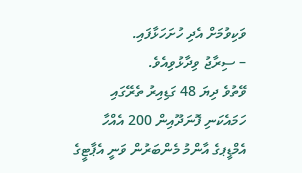ވަކިވުމަށް އެދި ހުށަހަޅާފައި.
– ސިރާޖު ވިދާޅުވިއެވެ.
ވޭތުވެ ދިޔަ 48 ގަޑިއިރު ތެރޭގައި ހަމައެކަނި ފޮނަދޫއިން 200 އެއްހާ އެމްޑީޕގެ އާންމު މެންބަރުން ވަނީ އެޕާޓީގެ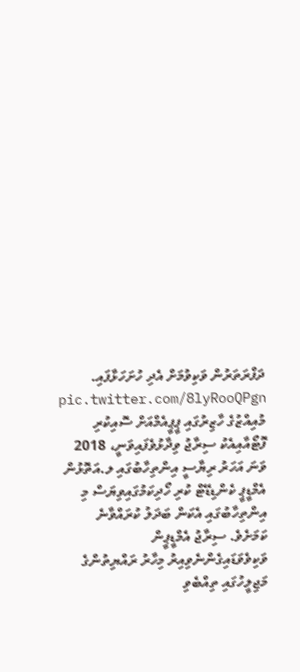ދަފްރަތަރުން ވަކިވުމަށް އެދި ހުށަހަޅާފައި. pic.twitter.com/8lyRooQPgn
މުއިއްޒުގެ ހާޒިރުގައި ޕީޕީއެމްއަށް ސޮއިކުރި ފޮޓޯއާއިއެކު ސިރާޖު ވިދާޅުވެފައިވަނީ، 2018 ވަނަ އަހަރު ރިޔާސީ އިންތިހާބުގައި ލ.އަތޮޅުން އެމްޑީޕީ ކެންޑިޑޭޓް ކުރި ހޯދިކަމުގައިވިޔަސް މި އިންތިހާބުގައި އެކަން ބަދަލު ކުރައްވާނެ ކަމަށެވެ. ސިރާޖު އެމްޑީޕީން ވަކިވެވަޑައިގެންނެވިއިރު މިހާރު ރައްޔިތުންގެ މަޖިލީހުގައި ތިއްބެވި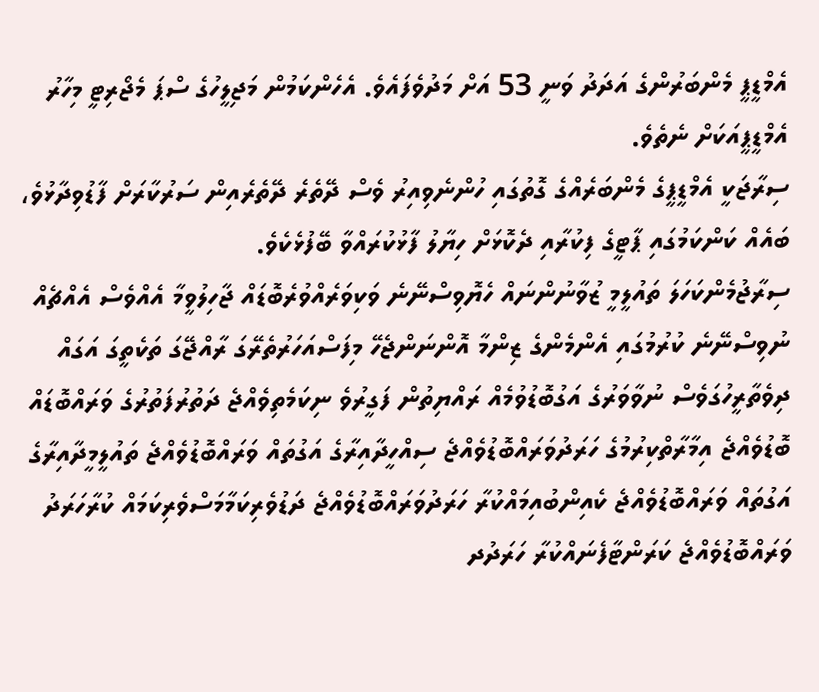އެމްޑީޕީ މެންބަރުންގެ އަދަދު ވަނީ 53 އަށް މަދުވެފައެވެ. އެހެންކަމުން މަޖިލީހުގެ ސްޕަ މެޖޯރިޓީ މިހާރު އެމްޑީޕީއަކަށް ނެތެވެ.
ސިރާޖަކީ އެމްޑީޕީގެ މެންބަރެއްގެ ގޮތުގައި ހުންނެވިއިރު ވެސް ދޭތެރެ ދޭތެރެއިން ސަރުކާރަށް ފާޑުވިދާޅުވެ، ބައެއް ކަންކަމުގައި ޕާޓީގެ ފިކުރާއި ދެކޮޅަށް ހިޔާލު ފާޅުކުރައްވާ ބޭފުޅެކެވެ.
ސިރާޖުމެންކަހަލަ ތައުލީމީ ޒުވާނުންނައް ހެޔޮވިސްނޭނެ ވަކިވަރެއްވުރެބޮޑައް ޖާހިލުވީމާ އެއްވެސް އެއްޗެއް ނުވިސްނޭނެ ކުރުމުގައި އެންމެންގެ ޒިންމާ އޮންނަންޖެހޭ މިފަސްއަހަރުތެރޭގަ ރާއްޖޭގަ ތަކެތީގަ އަގައް ދިވެތާރީހުގަވެސް ނުވާވަރުގެ އަގުބޮޑުވުމެއް ރައްޔިތުން ފަގީރުވެ ނިކަމެތިވެއްޖެ ދަތުރުފަތުރުގެ ވަރައްބޮޑައް ބޮޑުވެއްޖެ އިމާރާތްކިރުމުގެ ހަރަދުވަރައްބޮޑުވެއްޖެ ސިއްހީދާއިރާގެ އަގުތައް ވަރައްބޮޑުވެއްޖެ ތައުލީމީދާއިރާގެ އަގުތައް ވަރައްބޮޑުވެއްޖެ ކެއިންބުއިމައްކުރާ ހަރަދުވަރައްބޮޑުވެއްޖެ ދަޑުވެރިކަމާމަސްވެރިކަމައް ކުރާހަރަދު ވަރައްބޮޑުވެއްޖެ ކަރަންޓާފެނައްކުރާ ހަރަދުދ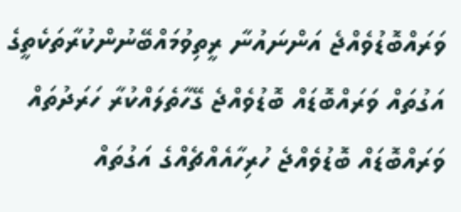ވަރައްބޮޑުވެއްޖެ އަންނައުނާ ރީތިވުމައްބޭނުންކުރާތަކެތީގެ އަގުތައް ވަރައްބޮޑައް ބޮޑުވެއްޖެ ގޭހާތެލައްކުރާ ހަރަދުތައް ވަރައްބޮޑައް ބޮޑުވެއްޖެ ހުރިހާއެއްޗެއްގެ އަގުތައް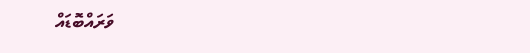ވަރައްބޮޑައް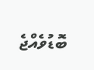ބޮޑުވެއްޖެ